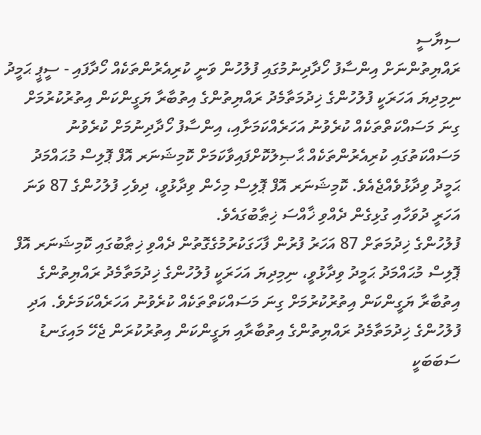ސިޔާސީ
ރައްޔިތުންނަށް އިންސާފު ހޯދާދިނުމުގައި ފުލުހުން ވަނީ ކުރިއެރުންތަކެއް ހޯދާފައި - ސީޕީ ޙަމީދު
ނިމިދިޔަ އަހަރަކީ ފުލުހުންގެ ޚިދުމަތާމެދު ރައްޔިތުންގެ އިތުބާރާ ޔަގީންކަން އިތުރުކުރުމަށް ގިނަ މަސައްކަތްތަކެއް ކުރެވުނު އަހަރެއްކަމަށާއި، އިންސާފު ހޯދާދިނުމަށް ކުރެވުނު މަސައްކަތުގައި ކުރިއެރުންތަކެއް ޙާޞިލުކޮށްފައިވާކަމަށް ކޮމިޝަނަރ އޮފް ޕޮލިސް މުޙައްމަދު ޙަމީދު ވިދާޅުވެއްޖެއެވެ. ކޮމިޝަނަރ އޮފް ޕޮލިސް މިހެން ވިދާޅުވީ، ދިވެހި ފުލުހުންގެ 87 ވަނަ އަހަރީ ދުވަހާއި ގުޅިގެން ދެއްވި ޚާއްސަ ޚިޠާބުގައެވެ.
ފުލުހުންގެ ޚިދުމަތަށް 87 އަހަރު ފުރުން ފާހަގަކުރުމުގެގޮތުން ދެއްވި ޚިޠާބުގައި ކޮމިޝަނަރ އޮފް ޕޮލިސް މުޙައްމަދު ޙަމީދު ވިދާޅުވީ، ނިމިދިޔަ އަހަރަކީ ފުލުހުންގެ ޚިދުމަތާމެދު ރައްޔިތުންގެ އިތުބާރާ ޔަގީންކަން އިތުރުކުރުމަށް ގިނަ މަސައްކަތްތަކެއް ކުރެވުނު އަހަރެއްކަމަށެވެ. އަދި ފުލުހުންގެ ޚިދުމަތާމެދު ރައްޔިތުންގެ އިތުބާރާއި ޔަގީންކަން އިތުރުކުރަން ޖެހޭ މައިގަނޑު ސަބަބަކީ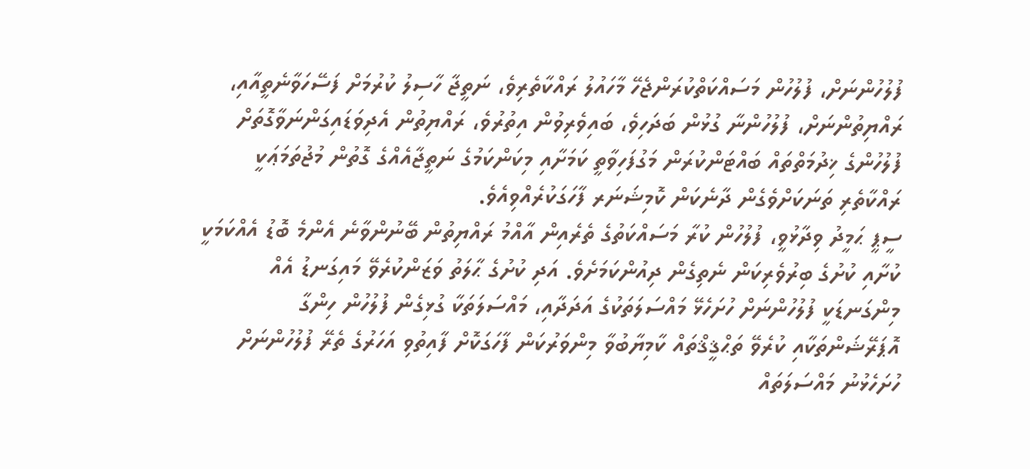ފުލުހުންނަށް، ފުލުހުން މަސައްކަތްކުރަންޖެހޭ މާހައުލު ރައްކާތެރިވެ، ނަތީޖާ ހާސިލު ކުރުމަށް ފަސޭހަވާނެތީއާއި، ރައްޔިތުންނަށް، ފުލުހުންނާ ގުޅުން ބަދަހިވެ، ބައިވެރިވުން އިތުރުވެ، ރައްޔިތުން އެދިވަޑައިގަންނަވާގޮތަށް ފުލުހުންގެ ޚިދުމަތްތައް ބައްޓަންކުރަން މަގުފަހިވާތީ ކަމަށާއި މިކަންކަމުގެ ނަތީޖާއެއްގެ ގޮތުން މުޖުތަމަޢަކީ ރައްކާތެރި ތަނަކަށްވެގެން ދާނެކަން ކޮމިޝަނަރ ފާހަގަކުރެއްވިއެވެ.
ސީޕީ ޙަމީދު ވިދާޅުވީ، ފުލުހުން ކުރާ މަސައްކަތުގެ ތެރެއިން އާއްމު ރައްޔިތުން ބޭނުންވާނެ އެންމެ ބޮޑު އެއްކަމަކީ ކުށާއި ކުށުގެ ބިރުވެރިކަން ނެތިގެން ދިއުންކަމަށެވެ. އަދި ކުށުގެ ޙާލަތު ވަޒަންކުރެވޭ މައިގަނޑު އެއް މިންގަނޑަކީ ފުލުހުންނަށް ހުށަހެޅޭ މައްސަލަތަކުގެ އަދަދާއި، މައްސަލަތަކާ ގުޅިގެން ފުލުހުން ހިންގާ އޮޕަރޭޝަންތަކާއި ކުރެވޭ ތަޙްޤީޤްތައް ކާމިޔާބުވާ މިންވަރުކަން ފާހަގަކޮށް ފާއިތުވި އަހަރުގެ ތެރޭ ފުލުހުންނަށް ހުށަހެޅުނު މައްސަލަތައް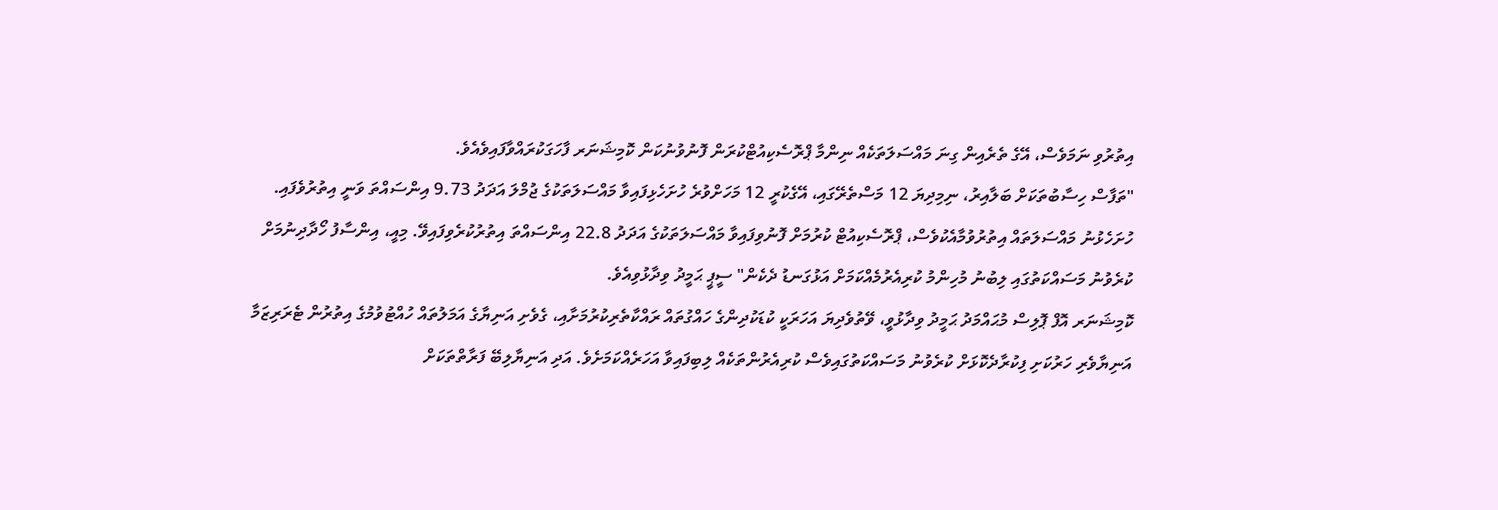އިތުރުވި ނަމަވެސް، އޭގެ ތެރެއިން ގިނަ މައްސަލަތަކެއް ނިންމާ ޕްރޮސެކިއުޓްކުރަން ފޮނުވުނުކަން ކޮމިޝަނަރ ފާހަގަކުރައްވާފައިވެއެވެ.
"ތަފާސް ހިސާބުތަކަށް ބަލާއިރު، ނިމިދިޔަ 12 މަސްތެރޭގައި، އޭގެކުރީ 12 މަހަށްވުރެ ހުށަހެޅިފައިވާ މައްސަލަތަކުގެ ޖުމްލަ އަދަދު 9.73 އިންސައްތަ ވަނީ އިތުރުވެފައި. ހުށަހެޅުނު މައްސަލަތައް އިތުރުވުމާއެކުވެސް، ޕްރޮސެކިއުޓް ކުރުމަށް ފޮނުވިފައިވާ މައްސަލަތަކުގެ އަދަދު 22.8 އިންސައްތަ އިތުރުކުރެވިފައިވޭ. މިއީ، އިންސާފު ހޯދާދިނުމަށް ކުރެވުނު މަސައްކަތުގައި ލިބުނު މުހިންމު ކުރިއެރުމެއްކަމަށް އަޅުގަނޑު ދެކެން" ސީޕީ ޙަމީދު ވިދާޅުވިއެވެ.
ކޮމިޝަނަރ އޮފް ޕޮލިސް މުޙައްމަދު ޙަމީދު ވިދާޅުވީ، ވޭތުވެދިޔަ އަހަރަކީ ކުޑަކުދިންގެ ހައްގުތައް ރައްކާތެރިކުރުމަށާއި، ގެވެށި އަނިޔާގެ އަމަލުތައް ހުއްޓުވުމުގެ އިތުރުން ޓެރަރިޒަމާ އަނިޔާވެރި ހަރުކަށި ފިކުރާދެކޮޅަށް ކުރެވުނު މަސައްކަތުގައިވެސް ކުރިއެރުންތަކެއް ލިބިފައިވާ އަހަރެއްކަމަށެވެ. އަދި އަނިޔާލިބޭ ފަރާތްތަކަށް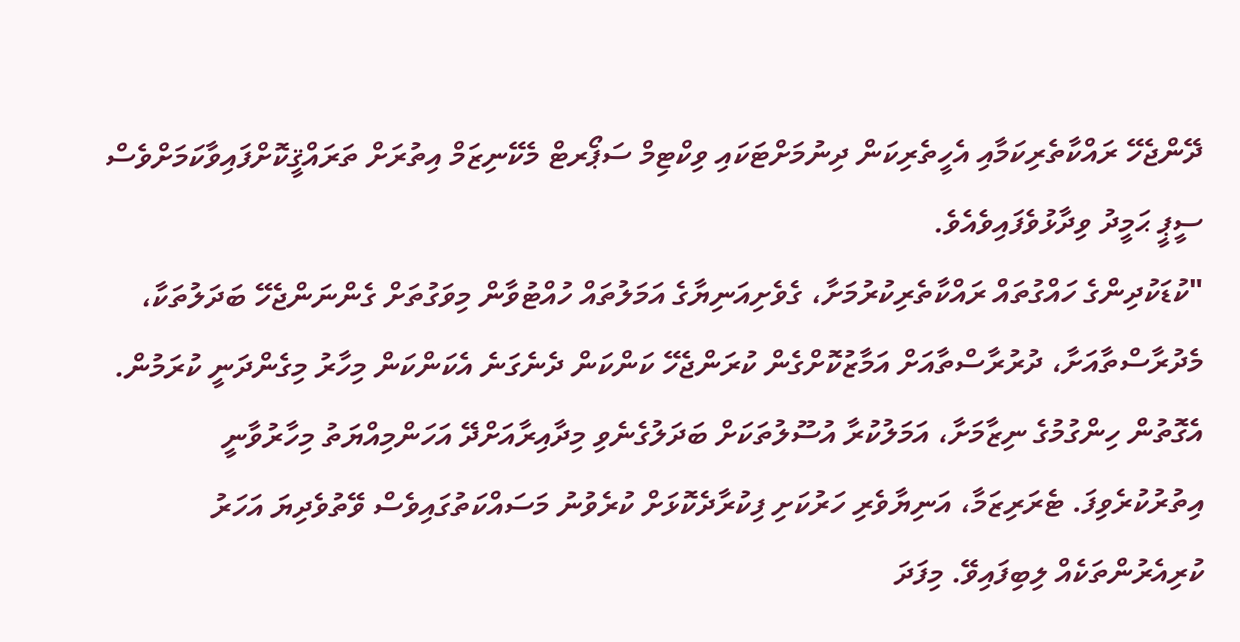ދޭންޖެހޭ ރައްކާތެރިކަމާއި އެހީތެރިކަން ދިނުމަށްޓަކައި ވިކްޓިމް ސަޕޯރޓް މެކޭނިޒަމް އިތުރަށް ތަރައްޤީކޮށްފައިވާކަމަށްވެސް ސީޕީ ޙަމީދު ވިދާޅުވެފައިވެއެވެ.
"ކުޑަކުދިންގެ ހައްގުތައް ރައްކާތެރިކުރުމަށާ، ގެވެށިއަނިޔާގެ އަމަލުތައް ހުއްޓުވާން މިވަގުތަށް ގެންނަންޖެހޭ ބަދަލުތަކާ، މެދުރާސްތާއަށާ، ދުރުރާސްތާއަށް އަމާޒުކޮށްގެން ކުރަންޖެހޭ ކަންކަން ދެނެގަނެ އެކަންކަން މިހާރު މިގެންދަނީ ކުރަމުން. އެގޮތުން ހިންގުމުގެ ނިޒާމަށާ، އަމަލުކުރާ އުސޫލުތަކަށް ބަދަލުގެނެވި މިދާއިރާއަށްދޭ އަހަންމިއްޔަތު މިހާރުވާނީ އިތުރުކުރެވިފަ. ޓެރަރިޒަމާ، އަނިޔާވެރި ހަރުކަށި ފިކުރާދެކޮޅަށް ކުރެވުނު މަސައްކަތުގައިވެސް ވޭތުވެދިޔަ އަހަރު ކުރިއެރުންތަކެއް ލިބިފައިވޭ. މިފަދަ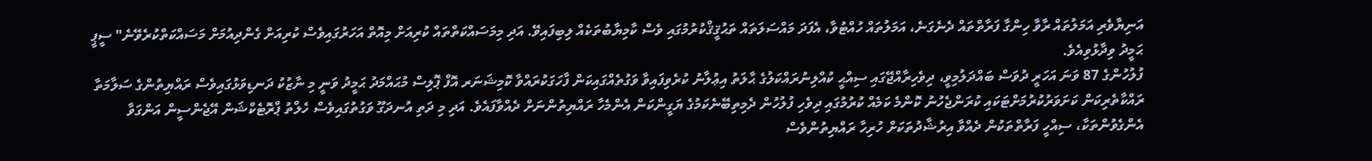އަނިޔާވެރި އަމަލުތައް ރާވާ ހިންގާ ފަރާތްތައް ދެނެގަނެ، އަމަލުތައް ހުއްޓުވާ، އެފަދަ މައްސަލަތައް ތަޙުޤީޤްކުރުމުގައި ވެސް ކާމިޔާބުތަކެއް ލިބިފައިވޭ. އަދި މިމަސައްކަތްތައް ކުރިއަށް މިއޮތް އަހަރުގައިވެސް ކުރިއަށް ގެންދިއުމަށް މަސައްކަތްކުރެވޭނެ" ސީޕީ ޙަމީދު ވިދާޅުވިއެވެ.
ފުލުހުންގެ 87 ވަނަ އަހަރީ ދުވަސް ބައްދަލުމިވީ، ދިވެހިރާއްޖޭގައި ސިއްޙީ ކުއްލިނުރައްކަލުގެ ޙާލަތު އިޢުލާނު ކުރެވިފައިވާ ވަގުތެއްގައިކަން ފާހަގަކުރައްވާ ކޮމިޝަނަރ އޮފް ޕޮލިސް މުޙައްމަދު ޙަމީދު ވަނީ މި ނާޒުކު ދަނޑިވަޅުގައިވެސް ރައްޔިތުންގެ ސަލާމަތާ ރައްކާތެރިކަން ކަށަވަރުކުރުމަށްޓަކައި ކުރަންޖެހުނު ކޮންމެ ކަމެއް ކުރުމުގައި ދިވެހި ފުލުހުން ދެމިތިބޭނެކަމުގެ ޔަގީންކަން އެންމެހާ ރައްޔިތުންނަށް ދެއްވާފައެވެ. އަދި މި ދަތި އުނދަގޫ ވަގުތުގައިވެސް ހެލްތު ޕްރޮޓެކްޝަން އޭޖެންސީން އަންގަވާ އެންގެވުންތަކާ، ސިއްހީ ފަރާތްތަކުން ދެއްވާ އިރުޝާދުތަކަށް ހުރިހާ ރައްޔިތުންވެސް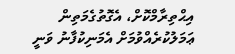އިޙްތިރާމްކޮށް، އެގޮތުގެމަތިން ޢަމަލުކުރެއްވުމަށް އެމަނިކުފާނު ވަނީ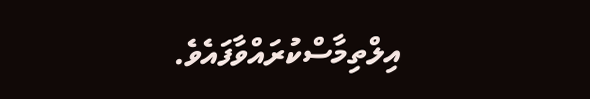އިލްތިމާސްކުރައްވާފައެވެ.